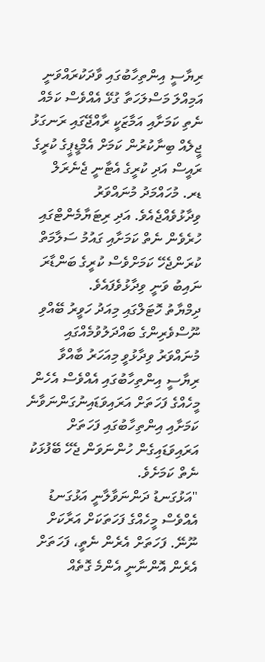ރިޔާސީ އިންތިހާބުގައި ވާދަކުރައްވަނީ އަމިއްލަ މަސްލަހަތާ ގުޅޭ އެއްވެސް ކަމެއް ނެތި ކަމަށާއި އަމާޒަކީ ރާއްޖޭގައި ރަނގަޅު ޖީލެއް ބިނާކުރުން ކަމަށް އެމްޑީޕީގެ ކުރީގެ ރައީސް އަދި ކުރީގެ އެޓާނީ ޖެނެރަލް ޑރ. މުހައްމަދު މުނައްވަރު ވިދާޅުވެއްޖެއެވެ. އަދި ރިޓަޔާމެންޓްގައި ހުރެވެން ނެތް ކަމަށާއި ގައުމު ސަލާމަތް ކުރަންޖެހޭ ކަމަށްވެސް ކުރީގެ ބަންޑާރަ ނައިބު ވަނީ ވިދާޅުވެފައެވެ.
ދިމްޔާތު ހޮޓަލްގައި މިއަދު ހަވީރު ބޭއްވި ނޫސްވެރިންގެ ބައްދަލުވުމެއްގައި މުނައްވަރު ވިދާޅުވީ މިއަހަރު ބާއްވާ ރިޔާސީ އިންތިހާބުގައި އެއްވެސް އެހެން މީހެއްގެ ފަހަތަށް އަރައިވަޑައިނުގަންނަވާނެ ކަމަށާއި އިންތިހާބުގައި ފަހަތަށް އަރައިވަޑައިގެން ހުންނަވަން ޖެހޭ ބޭފުޅަކު ނެތް ކަމަށެވެ.
"އަޅުގަނޑު ދަންނަވާލާނީ އަޅުގަނޑު އެއްވެސް މީހެއްގެ ފަހަތަކަށް އަރާކަށް ނޫނޭ. ފަހަތަށް އެރެން ނެތީ، ފަހަތަށް އެރެން އޮންނާނީ އެންމެ ގޮތެއް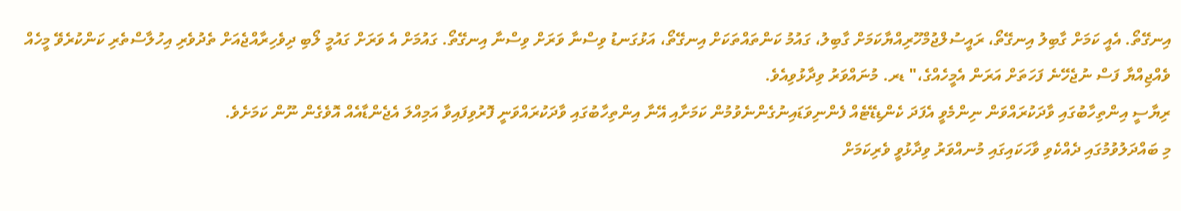އިނގޭތޯ. އެއީ ކަމަށް ގާބިލު އިނގޭތޯ، ރައީސުލްޖުމްހޫރިއްޔާކަމަށް ގާބިލު، ގައުމު ކަންތައްތަކަށް އިނގޭތޯ، އަޅުގަނޑު ވިސްނާ ވަރަށް ވިސްނާ އިނގޭތޯ. ގައުމަށް އެ ވަރަށް ގައުމީ ލޯބި ދިވެހިރާއްޖެއަށް ތެދުވެރި އިހުލާސްތެރި ކަންކުރެވޭ މީހެއް ވެއްޖިއްޔާ ފަސް ނުޖެހޭނެ ފަހަތަށް އަރަން އެމީހެއްގެ،" ޑރ. މުނައްވަރު ވިދާޅުވިއެވެ.
ރިޔާސީ އިންތިހާބުގައި ވާދަކުރައްވަން ނިންމެވީ އެފަދަ ކެންޑިޑޭޓެއް ފެންނިވަޑައިނުގެންނެވުމުން ކަމަށާއި އޭނާ އިންތިހާބުގައި ވާދަކުރައްވަނީ ފޮރުވިފައިވާ އަމިއްލަ އެޖެންޑާއެއް އޮވެގެން ނޫން ކަމަށެވެ.
މި ބައްދަލުވުމުގައި ދެއްކެވި ވާހަކައިގައި މުނއްވަރު ވިދާޅުވީ ވެރިކަމަށް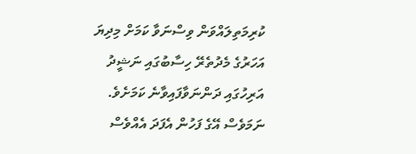ކުރިމަތިލައްވަން ވިސްނަވާ ކަމަށް މިދިޔަ އަހަރުގެ މެދުތެރޭ ހިސާބުގައި ނަޝީދު އަރިހުގައި ދަންނަވާފައިވާނެ ކަމަށެވެ. ނަމަވެސް އޭގެ ފަހުން އެފަދަ އެއްވެސް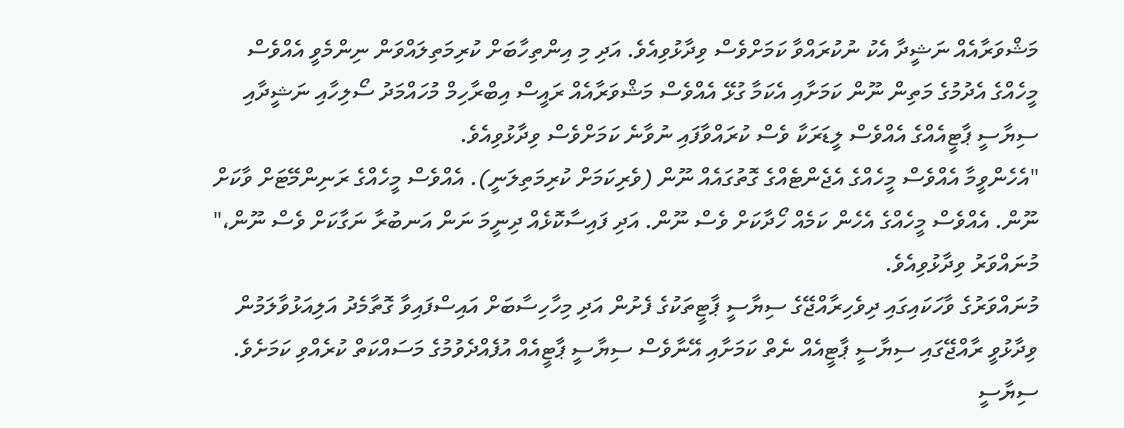މަޝްވަރާއެއް ނަޝީދާ އެކު ނުކުރައްވާ ކަމަށްވެސް ވިދާޅުވިއެވެ. އަދި މި އިންތިހާބަށް ކުރިމަތިލައްވަން ނިންމެވީ އެއްވެސް މީހެއްގެ އެދުމުގެ މަތިން ނޫން ކަމަށާއި އެކަމާ ގުޅޭ އެއްވެސް މަޝްވަރާއެއް ރައީސް އިބްރާހިމް މުހައްމަދު ސޯލިހާއި ނަޝީދާއި ސިޔާސީ ޕާޓީއެއްގެ އެއްވެސް ލީޑަރަކާ ވެސް ކުރައްވާފައި ނުވާނެ ކަމަށްވެސް ވިދާޅުވިއެވެ.
"އެހެންވީމާ އެއްވެސް މީހެއްގެ އެޖެންޓެއްގެ ގޮތުގައެއް ނޫން (ވެރިކަމަށް ކުރިމަތިލަނީ). އެއްވެސް މީހެއްގެ ރަނިންމޭޓަށް ވާކަށް ނޫން. އެއްވެސް މީހެއްގެ އެހެން ކަމެއް ހޯދާކަށް ވެސް ނޫން. އަދި ފައިސާކޮޅެއް ދިނީމަ ނަން އަނބުރާ ނަގާކަށް ވެސް ނޫން،" މުނައްވަރު ވިދާޅުވިއެވެ.
މުނައްވަރުގެ ވާހަކައިގައި ދިވެހިރާއްޖޭގެ ސިޔާސީ ޕާޓީތަކުގެ ފެށުން އަދި މިހާހިސާބަށް އައިސްފައިވާ ގޮތާމެދު އަލިއަޅުވާލަމުން ވިދާޅުވީ ރާއްޖޭގައި ސިޔާސީ ޕާޓީއެއް ނެތް ކަމަށާއި އޭނާވެސް ސިޔާސީ ޕާޓީއެއް އުފެއްދެވުމުގެ މަސައްކަތް ކުރެއްވި ކަމަށެވެ.
ސިޔާސީ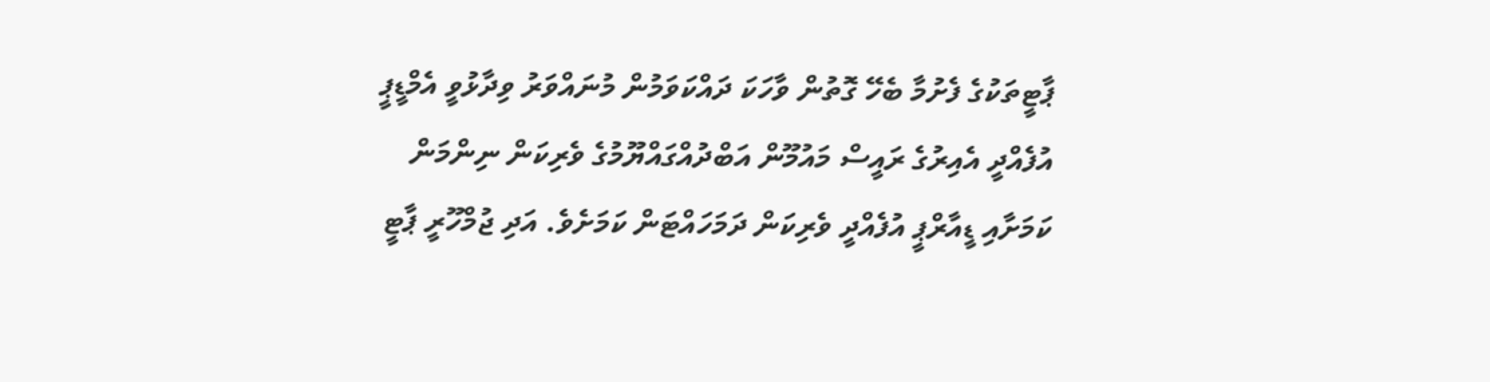ޕާޓީތަކުގެ ފެށުމާ ބެހޭ ގޮތުން ވާހަކަ ދައްކަވަމުން މުނައްވަރު ވިދާޅުވީ އެމްޑީޕީ އުފެއްދީ އެއިރުގެ ރައީސް މައުމޫން އަބްދުއްގައްޔޫމުގެ ވެރިކަން ނިންމަން ކަމަށާއި ޑީއާރްޕީ އުފެއްދީ ވެރިކަން ދަމަހައްޓަން ކަމަށެވެ. އަދި ޖުމްހޫރީ ޕާޓީ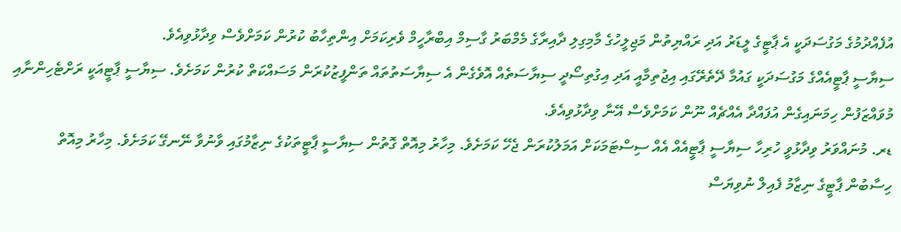އުފެއްދުމުގެ މަގުސަދަކީ އެ ޕާޓީގެ ލީޑަރު އަދި ރައްޔިތުން މަޖިލީހުގެ މާމިގިލި ދާއިރާގެ މެމްބަރު ގާސިމް އިބްރާހީމް ވެރިކަމަށް އިންތިހާބު ކުރުން ކަމަށްވެސް ވިދާޅުވިއެވެ.
ސިޔާސީ ޕާޓީއެއްގެ މަގުސަދަކީ ގައުމާ ދޭތެރޭގައި އިޖުތިމާއީ އަދި އިގުތިސޯދީ ސިޔާސަތެއް އޮވެގެން އެ ސިޔާސަތުތައް ތަންފީޒުކުރަން މަސައްކަތް ކުރުން ކަމަށެވެ. ސިޔާސީ ޕާޓީއަކީ ރަށްޓެހިންނާއި މުވައްޒަފުން ހިމަނައިގެން އުފައްދާ އެއްޗެއް ނޫން ކަމަށްވެސް އޭނާ ވިދާޅުވިއެވެ.
ޑރ. މުނައްވަރު ވިދާޅުވީ ހުރިހާ ސިޔާސީ ޕާޓީއެއް އެއް ސިސްޓަމަކަށް އަމަލުކުރަން ޖެހޭ ކަމަށެވެ. މިހާރު މިއޮތް ގޮތުން ސިޔާސީ ޕާޓީތަކުގެ ނިޒާމުގައި ވާނުވާ ނޭނގޭ ކަމަށެވެ. މިހާރު މިއޮތް ހިސާބުން ޕާޓީގެ ނިޒާމު ފެއިލް ނުވިޔަސް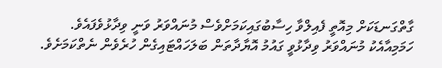ގާތްގަނޑަކަށް މިއޮތީ ފެއިލްވާ ހިސާބުގައިކަމަށްވެސް މުނައްވަރު ވަނީ ވިދާޅުވެފައެވެ.
ހަމަމިއާއެކު މުނައްވަރު ވިދާޅުވީ ގައުމު އޮޔާދާތަން ބަލަހައްޓައިގެން ހުރެވެން ނެތްކަމަށެވެ.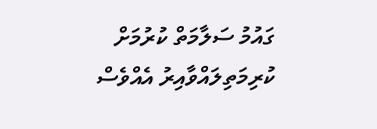ގައުމު ސަލާމަތް ކުރުމަށް ކުރިމަތިލައްވާއިރު އެއްވެސް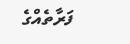ފަރާތެއްގެ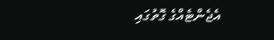އެޖެންޓެއްގެ ގޮތުގައި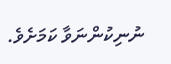ނުނިކުންނަވާ ކަމަށެވެ.